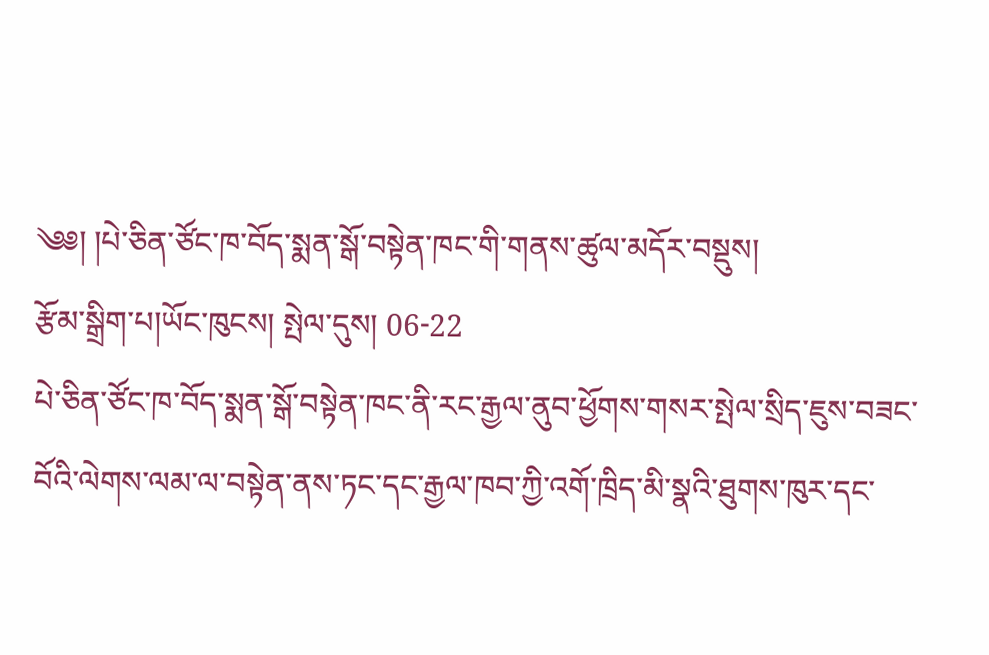༄༅། །པེ་ཅིན་ཙོང་ཁ་བོད་སྨན་སྒོ་བསྟེན་ཁང་གི་གནས་ཚུལ་མདོར་བསྡུས།
རྩོམ་སྒྲིག་པ།ཡོང་ཁུངས། སྤེལ་དུས། 06-22
པེ་ཅིན་ཙོང་ཁ་བོད་སྨན་སྒོ་བསྟེན་ཁང་ནི་རང་རྒྱལ་ནུབ་ཕྱོགས་གསར་སྤེལ་སྲིད་ཇུས་བཟང་བོའི་ལེགས་ལམ་ལ་བསྟེན་ནས་ཏང་དང་རྒྱལ་ཁབ་ཀྱི་འགོ་ཁྲིད་མི་སྣའི་ཐུགས་ཁུར་དང་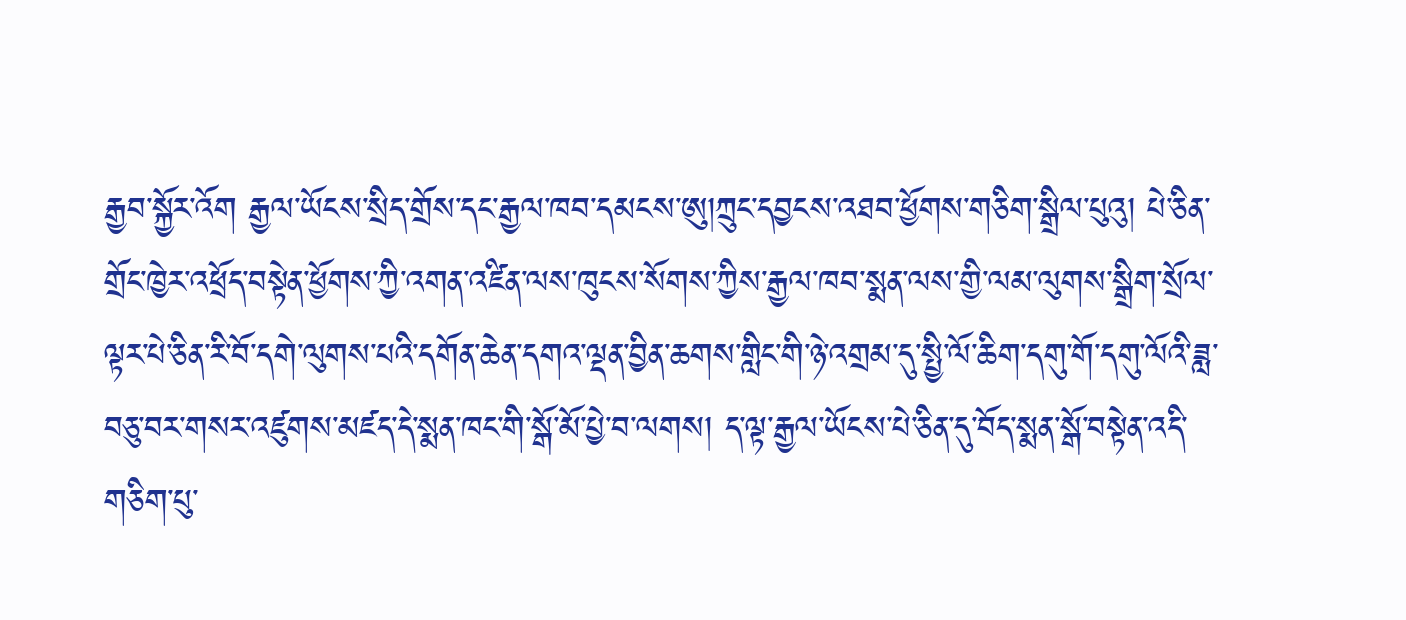རྒྱབ་སྐྱོར་འོག རྒྱལ་ཡོངས་སྲིད་གྲོས་དང་རྒྱལ་ཁབ་དམངས་ཨུ།ཀྲུང་དབྱངས་འཐབ་ཕྱོགས་གཅིག་སྒྲིལ་པུའུ། པེ་ཅིན་གྲོང་ཁྱེར་འཕྲོད་བསྟེན་ཕྱོགས་ཀྱི་འགན་འཛིན་ལས་ཁུངས་སོགས་ཀྱིས་རྒྱལ་ཁབ་སྨན་ལས་གྱི་ལམ་ལུགས་སྒྲིག་སྲོལ་ལྟར་པེ་ཅིན་རི་བོ་དགེ་ལུགས་པའི་དགོན་ཆེན་དགའ་ལྡན་བྱིན་ཆགས་གླིང་གི་ཉེ་འགྲམ་དུ་སྤྱི་ལོ་ཆིག་དགུ་གོ་དགུ་ལོའི་ཟླ་བཅུ་བར་གསར་འཛུགས་མཛད་དེ་སྨན་ཁང་གི་སྒོ་མོ་པྱེ་བ་ལགས། ད་ལྟ་རྒྱལ་ཡོངས་པེ་ཅིན་དུ་བོད་སྨན་སྒོ་བསྟེན་འདི་གཅིག་པུ་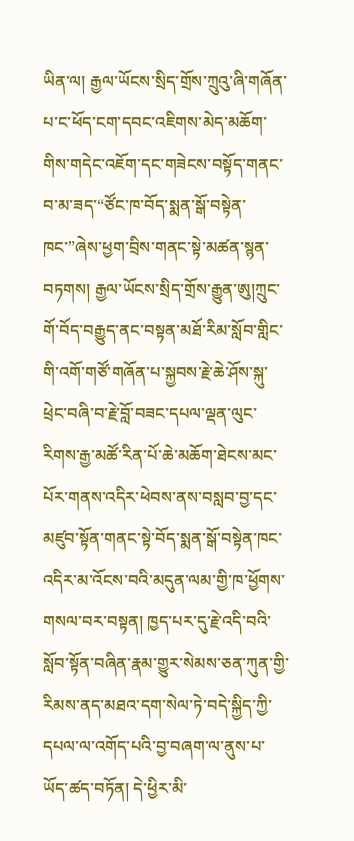ཡིན་ལ། རྒྱལ་ཡོངས་སྲིད་གྲོས་ཀྲུའུ་ཞི་གཞོན་པ་ང་ཕོད་ངག་དབང་འཇིགས་མེད་མཆོག་གིས་གདེང་འཇོག་དང་གཟེངས་བསྟོད་གནང་བ་མ་ཟད་“ཙོང་ཁ་བོད་སྨན་སྒོ་བསྟེན་ཁང་”ཞེས་ཕྱག་བྲིས་གནང་སྟེ་མཚན་སྙན་བཏགས། རྒྱལ་ཡོངས་སྲིད་གྲོས་རྒྱུན་ཨུ།ཀྲུང་གོ་བོད་བརྒྱུད་ནང་བསྟན་མཐོ་རིམ་སློབ་གླིང་གི་འགོ་གཙོ་གཞོན་པ་སྐྱབས་རྗེ་ཆེ་ཤོས་སྐུ་ཕྲེང་བཞི་བ་རྗེ་བློ་བཟང་དཔལ་ལྡན་ལུང་རིགས་རྒྱ་མཚོ་རིན་པོ་ཆེ་མཆོག་ཐེངས་མང་པོར་གནས་འདིར་ཕེབས་ནས་བསླབ་བྱ་དང་མཛུབ་སྟོན་གནང་སྟེ་བོད་སྨན་སྒོ་བསྟེན་ཁང་འདིར་མ་འོངས་བའི་མདུན་ལམ་གྱི་ཁ་ཕྱོགས་གསལ་བར་བསྟན། ཁྱད་པར་དུ་རྗེ་འདི་བའི་སློབ་སྟོན་བཞིན་རྣམ་གྱུར་སེམས་ཅན་ཀུན་གྱི་རིམས་ནད་མཐའ་དག་སེལ་ཏེ་བདེ་སྐྱིད་ཀྱི་དཔལ་ལ་འགོད་པའི་བྱ་བཞག་ལ་ནུས་པ་ཡོད་ཚད་བཏོན། དེ་ཕྱིར་མི་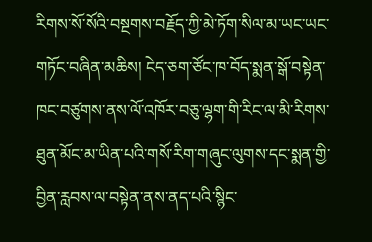རིགས་སོ་སོའི་བསྔགས་བརྗོད་ཀྱི་མེ་ཏོག་སིལ་མ་ཡང་ཡང་གཏོང་བཞིན་མཆིས། ངེད་ཅག་ཙོང་ཁ་བོད་སྨན་སྒོ་བསྟེན་ཁང་བཙུགས་ནས་ལོ་འཁོར་བཅུ་ལྷག་གི་རིང་ལ་མི་རིགས་ཐུན་མོང་མ་ཡིན་པའི་གསོ་རིག་གཞུང་ལུགས་དང་སྨན་གྱི་བྱིན་རླབས་ལ་བསྟེན་ནས་ནད་པའི་སྙིང་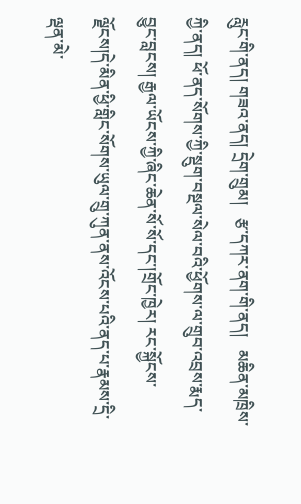རླུང་གི་ནད། གཟའ་ནད། དྲེག་གྲུམ།   རྩ་དཀར་ནག་གི་ནད།   མཆིན་མཁྲིས་ཀྱི་ནད། ཕོ་ནད་སོགས་ཀྱི་སྡུག་བསྔལ་སེལ་བའི་ཕྱོགས་ལ་གྲུབ་འབྲས་རྨད་བྱུང་བླངས། རྒྱལ་ཡོངས་ཀྱི་ཞིང་ཆེན་སོ་སོ་དང་།གྲོང་ཁྱེར། རང་སྐྱོངས་ལྗོངས།དེ་མིན་ཕྱི་གླིང་སོགས་ཡུལ་གྲུ་ཀུན་ནས་འོངས་པའི་ནད་པ་རྣམས་དྲི་ལྡན་མེ་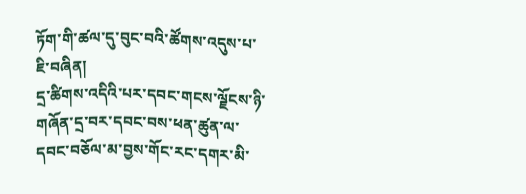ཏོག་གི་ཚལ་དུ་བུང་བའི་ཚོགས་འདུས་པ་ཇི་བཞིན།
དྲ་ཚིགས་འདིའི་པར་དབང་གངས་ལྗོངས་ཉི་གཞོན་དྲ་བར་དབང་བས་ཕན་ཚུན་ལ་དབང་བཅོལ་མ་བྱས་གོང་རང་དགར་མི་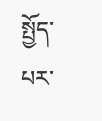སྤྱོད་པར་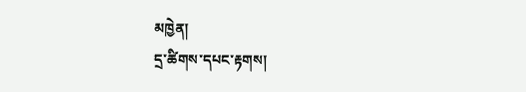མཁྱེན།
དྲ་ཚིགས་དཔང་རྟགས།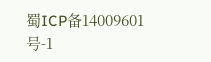蜀ICP备14009601号-1